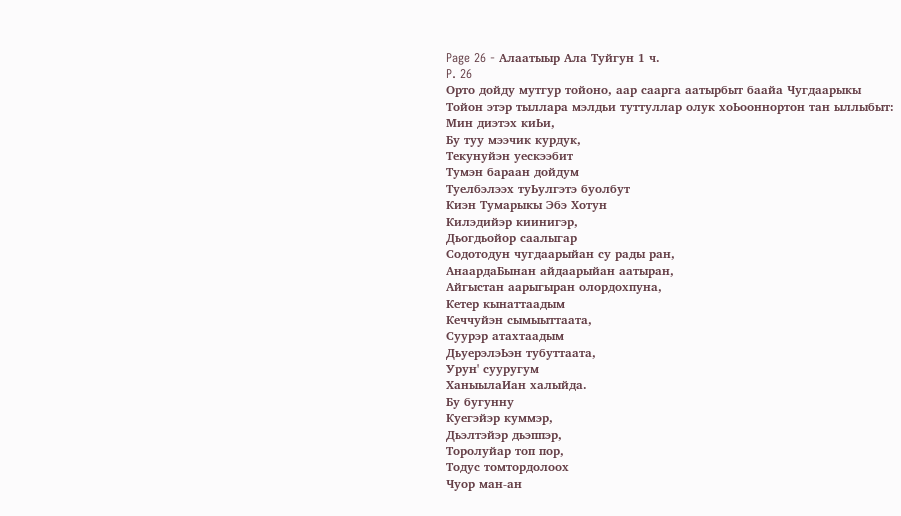Page 26 - Алаатыыр Ала Туйгун 1 ч.
P. 26
Орто дойду мутгур тойоно, аар саарга аатырбыт баайа Чугдаарыкы
Тойон этэр тыллара мэлдьи туттуллар олук хоЬооннортон тан ыллыбыт:
Мин диэтэх киЬи,
Бу туу мээчик курдук,
Текунуйэн уескээбит
Тумэн бараан дойдум
Туелбэлээх туЬулгэтэ буолбут
Киэн Тумарыкы Эбэ Хотун
Килэдийэр киинигэр,
Дьогдьойор саалыгар
Содотодун чугдаарыйан су рады ран,
АнаардаБынан айдаарыйан аатыран,
Айгыстан аарыгыран олордохпуна,
Кетер кынаттаадым
Кеччуйэн сымыыттаата,
Суурэр атахтаадым
ДьуерэлэЬэн тубуттаата,
Урун' сууругум
ХаныылаИан халыйда.
Бу бугунну
Куегэйэр куммэр,
Дьэлтэйэр дьэппэр,
Торолуйар топ пор,
Тодус томтордолоох
Чуор ман-ан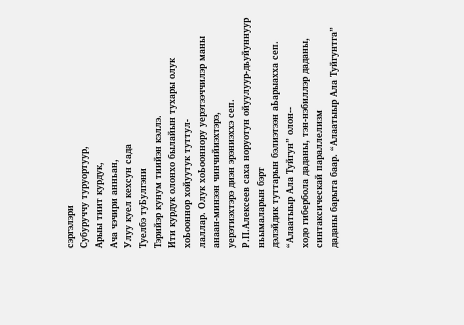сэргэлэри
Субуруччу туруортуур,
Арыы тиит курдук,
Ача чэчири анньан,
Улуу куел кехсун сада
Туелбэ туБулгэни
Тэрийэр кунум тиийэн кэллэ.
Ити курдук олонхо былайын тухары олук хоЬооннор хойуутук туттул-
лаллар. Олук хоЬооннору уерэтээччилэр маны анаан-минээн чинчийиэхтэрэ,
уерэтиэхтэрэ диэн эрэниэххэ сеп.
Р.П.Алексеев саха норуотун ойуулуур-дьуйуннуур ньымаларын бэрт
дэлэйдик туттарын бэлиэтээн аЬарыахха сеп. “Алаатыыр Ала Туйгун” олон--
ходо гибербола даданы, тэн-нэбиллэр даданы, синтаксическай параллелизм
даданы барыта баар. “Алаатыыр Ала Туйгунтга”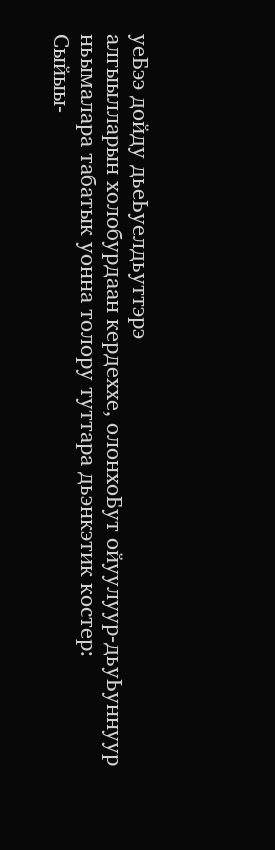уеБээ дойду дьеЬуелдьуттэрэ
алгыылларын холобурдаан кердеххе, олонхоБут ойуулуур-дьуЬуннуур
ньымалара табатык уонна толору туттара дьэнкэтик костер:
Сыйыы-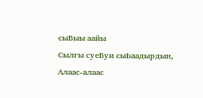сыБыы аайы
Сылгы суеБуи сыЬаадырдын,
Алаас-алаас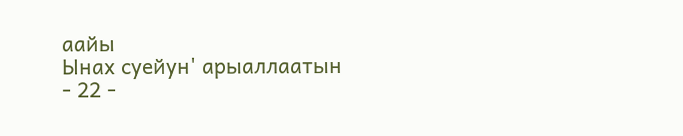аайы
Ынах суейун' арыаллаатын
- 22 -